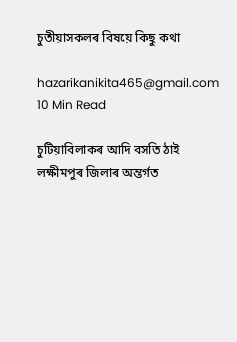চুতীয়াসকলৰ বিষয়ে কিছু কথা

hazarikanikita465@gmail.com
10 Min Read

চুটিয়াবিলাকৰ আদি বসতি ঠাই লক্ষীমপুৰ জিলাৰ অন্তৰ্গত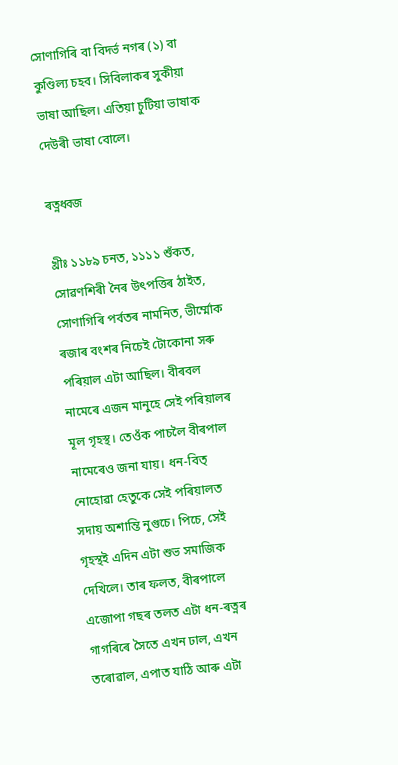সোণাগিৰি বা বিদর্ভ নগৰ (১) বা কুণ্ডিল্য চহব। সিবিলাকৰ সুকীয়া ভাষা আছিল। এতিয়া চুটিয়া ভাষাক দেউৰী ভাষা বোলে।

ৰত্নধ্বজ

খ্রীঃ ১১৮৯ চনত, ১১১১ শুঁকত, সোৱণশিৰী নৈৰ উৎপত্তিৰ ঠাইত, সোণাগিৰি পৰ্বতৰ নামনিত, ভীৰ্ম্মোক ৰজাৰ বংশৰ নিচেই টোকোনা সৰু পৰিয়াল এটা আছিল। বীৰবল নামেৰে এজন মানুহে সেই পৰিয়ালৰ মূল গৃহস্থ। তেওঁক পাচলৈ বীৰপাল নামেৰেও জনা যায়। ধন-বিত্ নোহোৱা হেতুকে সেই পৰিয়ালত সদায় অশান্তি নুগুচে। পিচে, সেই গৃহস্থই এদিন এটা শুভ সমাজিক দেখিলে। তাৰ ফলত, বীৰপালে এজোপা গছৰ তলত এটা ধন-ৰত্নৰ গাগৰিৰে সৈতে এখন ঢাল, এখন তৰোৱাল, এপাত যাঠি আৰু এটা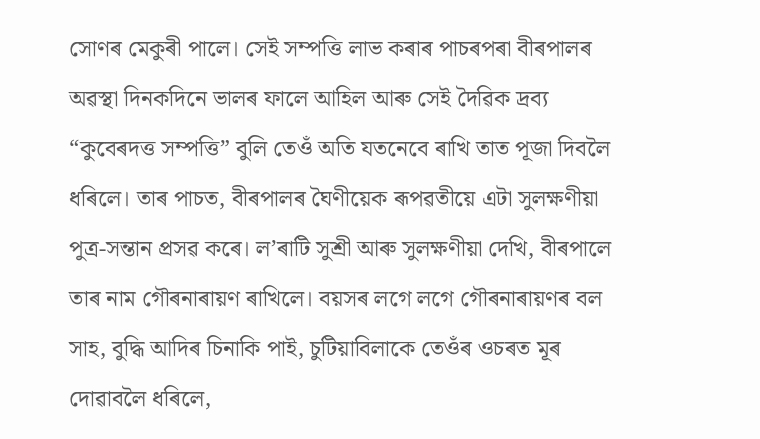সোণৰ মেকুৰী পালে। সেই সম্পত্তি লাভ কৰাৰ পাচৰপৰা বীৰপালৰ অৱস্থা দিনকদিনে ভালৰ ফালে আহিল আৰু সেই দৈৱিক দ্রব্য “কুবেৰদত্ত সম্পত্তি” বুলি তেওঁ অতি যতনেবে ৰাখি তাত পূজা দিবলৈ ধৰিলে। তাৰ পাচত, বীৰপালৰ ঘৈণীয়েক ৰূপৱতীয়ে এটা সুলক্ষণীয়া পুত্র-সন্তান প্রসৱ কৰে। ল’ৰাটি সুশ্ৰী আৰু সুলক্ষণীয়া দেখি, বীৰপালে তাৰ নাম গৌৰনাৰায়ণ ৰাখিলে। বয়সৰ লগে লগে গৌৰনাৰায়ণৰ বল সাহ, বুদ্ধি আদিৰ চিনাকি পাই, চুটিয়াবিলাকে তেওঁৰ ওচৰত মূৰ দোৱাবলৈ ধৰিলে,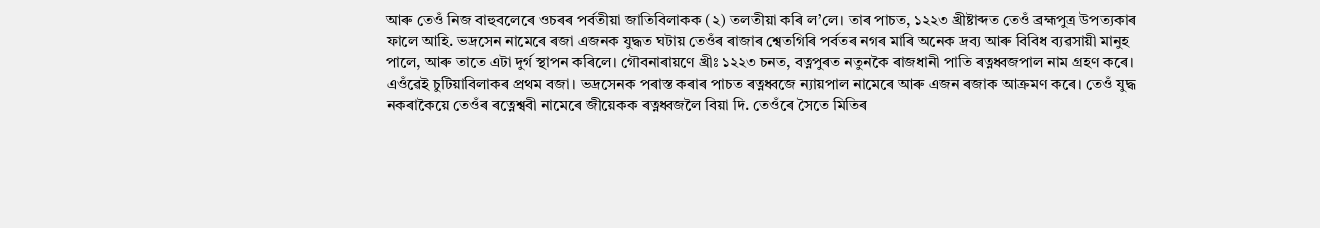আৰু তেওঁ নিজ বাহুবলেৰে ওচৰৰ পৰ্বতীয়া জাতিবিলাকক (২) তলতীয়া কৰি ল’লে। তাৰ পাচত, ১২২৩ খ্রীষ্টাব্দত তেওঁ ব্ৰহ্মপুত্ৰ উপত্যকাৰ ফালে আহি. ভদ্রসেন নামেৰে ৰজা এজনক যুদ্ধত ঘটায় তেওঁৰ ৰাজাৰ শ্বেতগিৰি পৰ্বতৰ নগৰ মাৰি অনেক দ্রব্য আৰু বিবিধ ব্যৱসায়ী মানুহ পালে, আৰু তাতে এটা দুর্গ স্থাপন কৰিলে। গৌবনাৰায়ণে খ্রীঃ ১২২৩ চনত, বত্নপুৰত নতুনকৈ ৰাজধানী পাতি ৰত্নধ্বজপাল নাম গ্রহণ কৰে। এওঁৱেই চুটিয়াবিলাকৰ প্রথম বজা। ভদ্রসেনক পৰাস্ত কৰাৰ পাচত ৰত্নধ্বজে ন্যায়পাল নামেৰে আৰু এজন ৰজাক আক্রমণ কৰে। তেওঁ যুদ্ধ নকৰাকৈয়ে তেওঁৰ ৰত্নেশ্ববী নামেৰে জীয়েকক ৰত্নধ্বজলৈ বিয়া দি. তেওঁৰে সৈতে মিতিৰ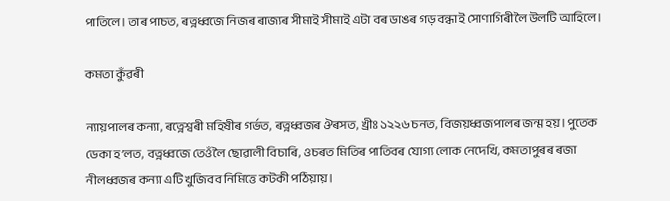পাতিলে। তাৰ পাচত, ৰত্নধ্বজে নিজৰ ৰাজ্যৰ সীমাই সীমাই এটা বৰ ডাঙৰ গড় বন্ধাই সোণাগিৰীলৈ উলটি আহিলে।

কমতা কুঁৱৰী

ন্যায়পালৰ কন্যা, ৰত্নেশ্বৰী মহিষীৰ গৰ্ভত, ৰত্নধ্বজৰ ঔৰসত, খ্রীঃ ১২২৬ চনত, বিজয়ধ্বজপালৰ জন্ম হয়। পুতেক ডেকা হ’লত, বত্নধ্বজে তেওঁলৈ ছোৱালী বিচাৰি, ওচৰত মিতিৰ পাতিবৰ যোগ্য লোক নেদেখি, কমতাপুৰৰ ৰজা নীলধ্বজৰ কন্যা এটি খুজিবব নিমিত্তে কটকী পঠিয়ায়।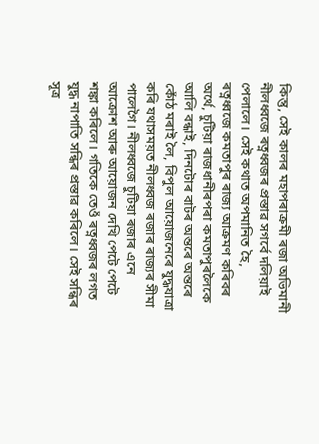কিন্তু, সেই কালৰ মহাপৰাক্ৰমী ৰজা অভিমানী নীলধ্বজে ৰত্নধ্বজৰ প্ৰস্তাৱ সগর্বে দলিয়াই পেলালে। সেই কথাত অপমানিত হৈ, ৰত্নধ্বজে কমতাপুৰ ৰাজ্য আক্ৰমণ কৰিবৰ অর্থে, চুটিয়া ৰাজধানীৰপৰা কমতাপুৰলৈকে আলি বন্ধাই, দিনটোৰ বাটৰ অন্তৰে অন্তৰে কোঁঠ মৰাই লৈ, বিপুল আয়োজনেৰে যুদ্ধযাত্রা কৰি যথাসময়ত নীলধ্বজ ৰজাৰ ৰাজ্যৰ সীমা পালেগৈ। নীলধ্বজে চুটিয়া ৰজাৰ এনে আক্রোশ আৰু আয়োজন দেখি পেটে পেটে শঙ্কা কৰিলে। গতিকে তেওঁ ৰত্নধ্বজৰ লগত যুদ্ধ নাপাতি সন্ধিৰ প্রস্তাৱ কৰিলে। সেই সন্ধিৰ সূত্র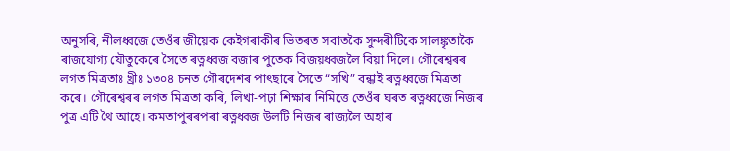অনুসৰি, নীলধ্বজে তেওঁৰ জীয়েক কেইগৰাকীৰ ভিতৰত সবাতকৈ সুন্দৰীটিকে সালঙ্কৃতাকৈ ৰাজযোগ্য যৌতুকেৰে সৈতে ৰত্নধ্বজ বজাৰ পুতেক বিজয়ধ্বজলৈ বিয়া দিলে। গৌৰেশ্বৰৰ লগত মিত্রতাঃ খ্রীঃ ১৩০৪ চনত গৌৰদেশৰ পাৎছাৰে সৈতে “সখি” বন্ধাই ৰত্নধ্বজে মিত্ৰতা কৰে। গৌৰেশ্বৰৰ লগত মিত্ৰতা কৰি, লিখা-পঢ়া শিক্ষাৰ নিমিত্তে তেওঁৰ ঘৰত ৰত্নধ্বজে নিজৰ পুত্র এটি থৈ আহে। কমতাপুৰৰপৰা ৰত্নধ্বজ উলটি নিজৰ ৰাজ্যলৈ অহাৰ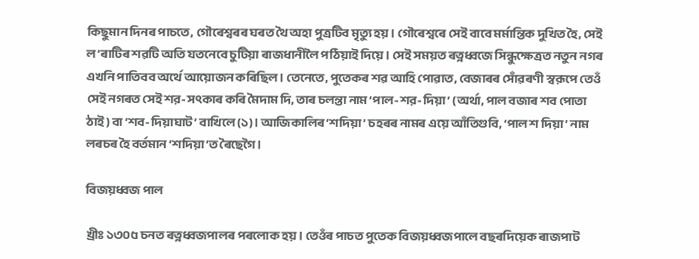কিছুমান দিনৰ পাচতে, গৌৰেশ্বৰৰ ঘৰত থৈ অহা পুত্রটিব মৃত্যু হয়। গৌৰেশ্বৰে সেই বাবে মর্মান্তিক দুখিত হৈ, সেই ল’ৰাটিৰ শৱটি অতি যতনেবে চুটিয়া ৰাজধানীলৈ পঠিয়াই দিয়ে। সেই সময়ত ৰত্নধ্বজে সিন্ধুক্ষেত্রত নতুন নগৰ এখনি পাতিবব অর্থে আয়োজন কৰিছিল। তেনেতে, পুতেকৰ শৱ আহি পোৱাত, বেজাৰৰ সোঁৱৰণী স্বরূপে তেওঁ সেই নগৰত সেই শর-সৎকাৰ কৰি মৈদাম দি, তাৰ চলন্তা নাম ‘পাল-শর-দিয়া’ (অর্থা, পাল বজাৰ শব পোতা ঠাই) বা ‘শব-দিয়াঘাট’ বাখিলে (১)। আজিকালিৰ ‘শদিয়া’ চহৰৰ নামৰ এয়ে আঁতিগুবি, ‘পাল শ দিয়া’ নাম লৰচৰ হৈ বর্তমান ‘শদিয়া’ত ৰৈছেগৈ।

বিজয়ধ্বজ পাল

খ্রীঃ ১৩০৫ চনত ৰত্নধ্বজপালৰ পৰলোক হয়। তেওঁৰ পাচত পুতেক বিজয়ধ্বজপালে বছৰদিয়েক ৰাজপাট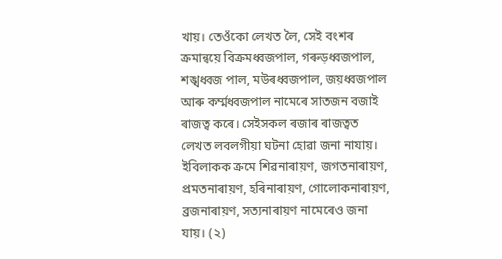খায়। তেওঁকো লেখত লৈ, সেই বংশৰ ক্ৰমান্বয়ে বিক্রমধ্বজপাল, গৰুড়ধ্বজপাল, শঙ্খধ্বজ পাল, মউৰধ্বজপাল, জয়ধ্বজপাল আৰু কৰ্ম্মধ্বজপাল নামেৰে সাতজন বজাই ৰাজত্ব কৰে। সেইসকল ৰজাৰ ৰাজত্বত লেখত লবলগীয়া ঘটনা হোৱা জনা নাযায়। ইবিলাকক ক্রমে শিৱনাৰায়ণ, জগতনাৰায়ণ, প্ৰমতনাৰায়ণ, হৰিনাৰায়ণ, গোলোকনাৰায়ণ, ব্ৰজনাৰায়ণ, সত্যনাৰায়ণ নামেৰেও জনা যায়। (২)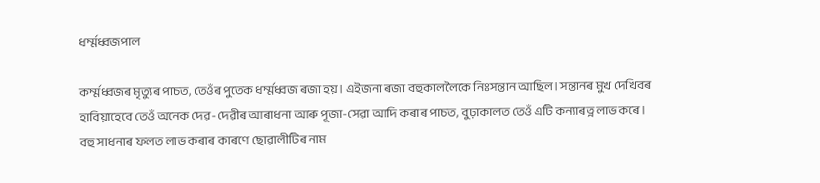ধৰ্ম্মধ্বজপাল

কৰ্ম্মধ্বজৰ মৃত্যুৰ পাচত, তেওঁৰ পুতেক ধৰ্ম্মধ্বজ ৰজা হয়। এইজনা ৰজা বহুকাললৈকে নিঃসন্তান আছিল। সন্তানৰ মুখ দেখিবৰ হাবিয়াহেবে তেওঁ অনেক দেৱ-দেৱীৰ আৰাধনা আৰু পূজা-সেৱা আদি কৰাৰ পাচত, বুঢ়াকালত তেওঁ এটি কন্যাৰত্ন লাভ কৰে। বহু সাধনাৰ ফলত লাভ কৰাৰ কাৰণে ছোৱালীটিৰ নাম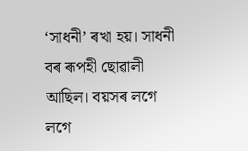‘সাধনী’ ৰখা হয়। সাধনী বৰ ৰূপহী ছোৱালী আছিল। বয়সৰ লগে লগে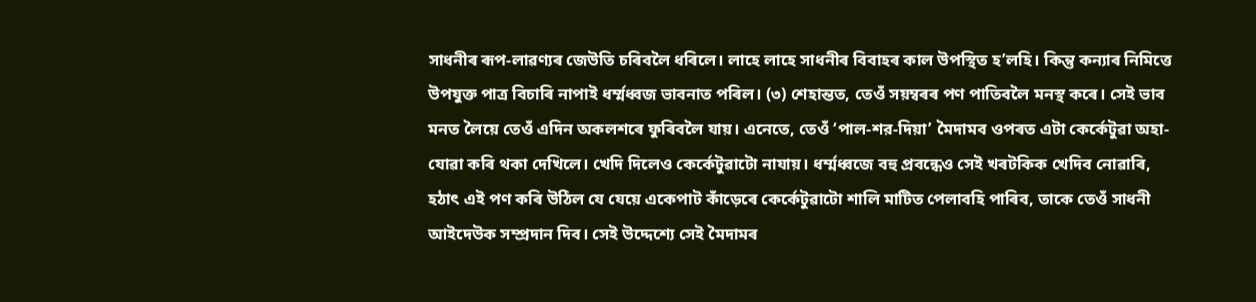সাধনীৰ ৰূপ-লাৱণ্যৰ জেউতি চৰিবলৈ ধৰিলে। লাহে লাহে সাধনীৰ বিবাহৰ কাল উপস্থিত হ’লহি। কিন্তু কন্যাৰ নিমিত্তে উপযুক্ত পাত্ৰ বিচাৰি নাপাই ধৰ্ম্মধ্বজ ভাবনাত পৰিল। (৩) শেহান্তত, তেওঁ সয়ম্বৰৰ পণ পাতিবলৈ মনস্থ কৰে। সেই ভাব মনত লৈয়ে তেওঁ এদিন অকলশৰে ফুৰিবলৈ যায়। এনেতে, তেওঁ ‘পাল-শর-দিয়া’ মৈদামব ওপৰত এটা কেৰ্কেটুৱা অহা-যোৱা কৰি থকা দেখিলে। খেদি দিলেও কের্কেটুৱাটো নাযায়। ধৰ্ম্মধ্বজে বহু প্রবন্ধেও সেই খৰটকিক খেদিব নোৱাৰি, হঠাৎ এই পণ কৰি উঠিল যে যেয়ে একেপাট কাঁড়েৰে কেৰ্কেটুৱাটো শালি মাটিত পেলাবহি পাৰিব, তাকে তেওঁ সাধনী আইদেউক সম্প্রদান দিব। সেই উদ্দেশ্যে সেই মৈদামৰ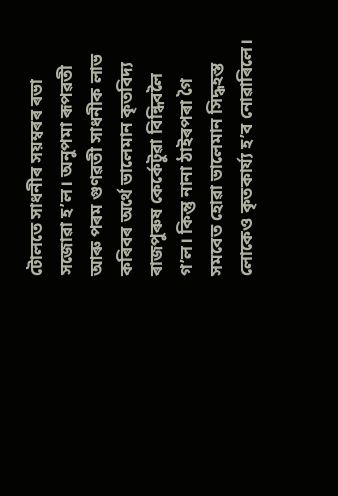টোলতে সাধনীৰ সয়ম্বৰৰ ৰভা সজোৱা হ’ল। অনুপমা ৰূপৱতী আৰু পৰম গুণৱতী সাধনীক লাভ কৰিবৰ অর্থে ভালেমান কৃতবিদ্য ৰাজপুৰুষ কের্কেটুৱা বিন্ধিবলৈ গ’ল। কিন্তু নানা ঠাইৰপৰা গৈ সমবেত হোৱা ভালেমান সিদ্ধহস্ত লোকেও কৃতকার্য্য হ’ব নোৱাৰিলে।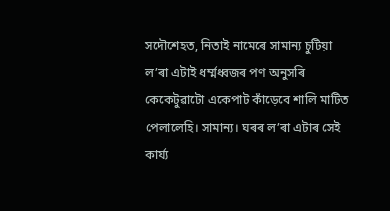সদৌশেহত, নিতাই নামেৰে সামান্য চুটিয়া ল’ৰা এটাই ধৰ্ম্মধ্বজৰ পণ অনুসৰি কেকেটুৱাটো একেপাট কাঁড়েবে শালি মাটিত পেলালেহি। সামান্য। ঘৰৰ ল’ৰা এটাৰ সেই কার্য্য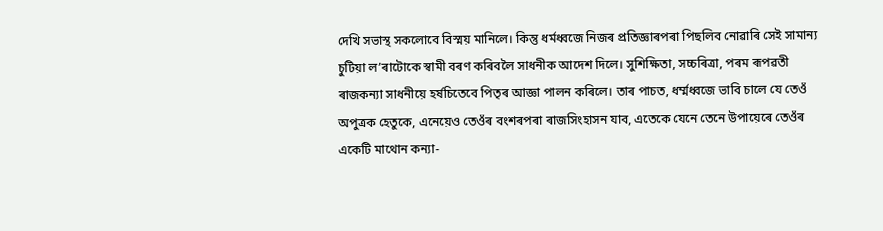দেখি সভাস্থ সকলোবে বিস্ময় মানিলে। কিন্তু ধর্মধ্বজে নিজৰ প্রতিজ্ঞাৰপৰা পিছলিব নোৱাৰি সেই সামান্য চুটিয়া ল’ৰাটোকে স্বামী বৰণ কৰিবলৈ সাধনীক আদেশ দিলে। সুশিক্ষিতা, সচ্চৰিত্ৰা, পৰম ৰূপৱতী ৰাজকন্যা সাধনীয়ে হর্ষচিতেবে পিতৃৰ আজ্ঞা পালন কৰিলে। তাৰ পাচত, ধৰ্ম্মধ্বজে ভাবি চালে যে তেওঁ অপুত্রক হেতুকে, এনেয়েও তেওঁৰ বংশৰপৰা ৰাজসিংহাসন যাব, এতেকে যেনে তেনে উপায়েৰে তেওঁৰ একেটি মাথোন কন্যা-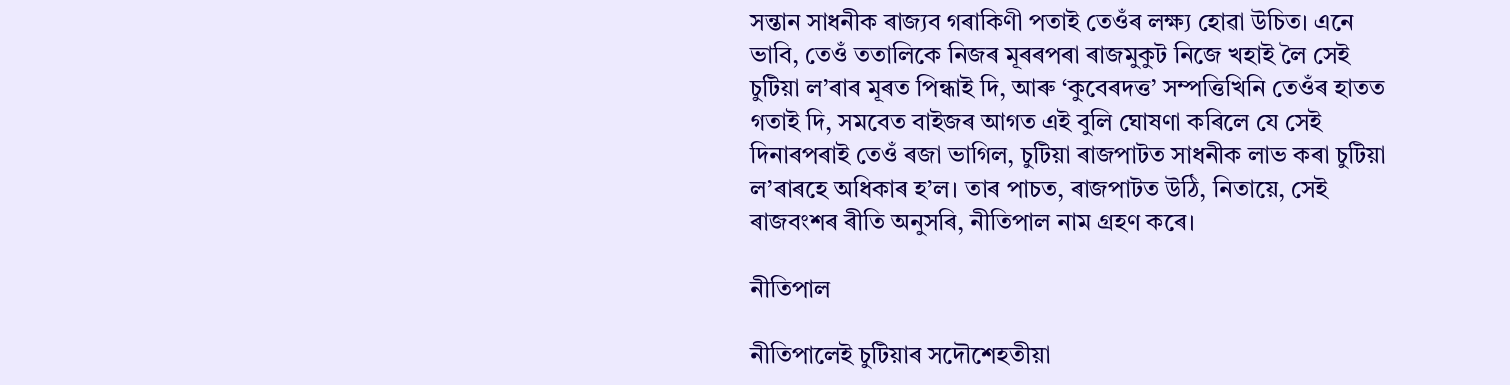সন্তান সাধনীক ৰাজ্যব গৰাকিণী পতাই তেওঁৰ লক্ষ্য হোৱা উচিত। এনে ভাবি, তেওঁ ততালিকে নিজৰ মূৰৰপৰা ৰাজমুকুট নিজে খহাই লৈ সেই চুটিয়া ল’ৰাৰ মূৰত পিন্ধাই দি, আৰু ‘কুবেৰদত্ত’ সম্পত্তিখিনি তেওঁৰ হাতত গতাই দি, সমবেত বাইজৰ আগত এই বুলি ঘোষণা কৰিলে যে সেই দিনাৰপৰাই তেওঁ ৰজা ভাগিল, চুটিয়া ৰাজপাটত সাধনীক লাভ কৰা চুটিয়া ল’ৰাৰহে অধিকাৰ হ’ল। তাৰ পাচত, ৰাজপাটত উঠি, নিতায়ে, সেই ৰাজবংশৰ ৰীতি অনুসৰি, নীতিপাল নাম গ্রহণ কৰে।

নীতিপাল

নীতিপালেই চুটিয়াৰ সদৌশেহতীয়া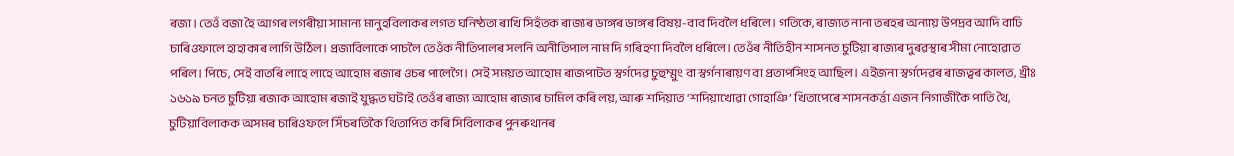ৰজা। তেওঁ বজা হৈ আগৰ লগৰীয়া সামান্য মানুহবিলাকৰ লগত ঘনিষ্ঠতা ৰাখি সিহঁতক ৰাজ্যৰ ডাঙ্গৰ ডাঙ্গৰ বিষয়-বাব দিবলৈ ধৰিলে। গতিকে, ৰাজ্যত নানা তৰহৰ অন্যায় উপদ্রব আদি বাঢি চাৰিওফালে হাহাকাৰ লাগি উঠিল। প্রজাবিলাকে পাচলৈ তেওঁক নীতিপালৰ সলনি অনীতিপাল নাম দি গৰিহণা দিবলৈ ধৰিলে। তেওঁৰ নীতিহীন শাসনত চুটিয়া ৰাজ্যৰ দুৰৱস্থাৰ সীমা নোহোৱাত পৰিল। পিচে, সেই বাতৰি লাহে লাহে আহোম ৰজাৰ ওচৰ পালেগৈ। সেই সময়ত আহোম ৰাজপাটত স্বৰ্গদেৱ চুহুম্মুং বা স্বৰ্গনাৰায়ণ বা প্রতাপসিংহ আছিল। এইজনা স্বৰ্গদেৱৰ ৰাজত্বৰ কালত, খ্রীঃ ১৬১৯ চনত চুটিয়া ৰজাক আহোম ৰজাই যুদ্ধত ঘটাই তেওঁৰ ৰাজ্য আহোম ৰাজ্যৰ চামিল কৰি লয়, আৰু শদিয়াত ‘শদিয়াখোৱা গোহাঞি’ খিতাপেৰে শাসনকৰ্ত্তা এজন নিগাজীকৈ পাতি থৈ, চুটিয়াবিলাকক অসমৰ চাৰিওফলে সিঁচৰতিকৈ থিতাপিত কৰি সিবিলাকৰ পুনৰুথানৰ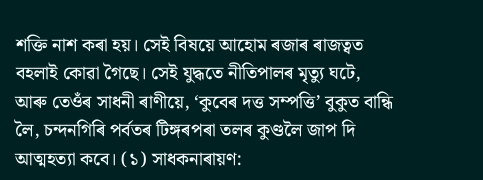শক্তি নাশ কৰা হয়। সেই বিষয়ে আহোম ৰজাৰ ৰাজত্বত বহলাই কোৱা গৈছে। সেই যুদ্ধতে নীতিপালৰ মৃত্যু ঘটে, আৰু তেওঁৰ সাধনী ৰাণীয়ে, ‘কুবেৰ দত্ত সম্পত্তি’ বুকুত বান্ধি লৈ, চন্দনগিৰি পৰ্বতৰ টিঙ্গৰপৰা তলৰ কুণ্ডলৈ জাপ দি আত্মহত্যা কবে। (১) সাধকনাৰায়ণ: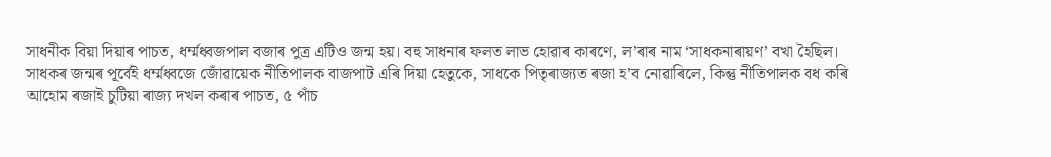সাধনীক বিয়া দিয়াৰ পাচত, ধৰ্ম্মধ্বজপাল বজাৰ পুত্ৰ এটিও জন্ম হয়। বহু সাধনাৰ ফলত লাভ হোৱাৰ কাৰণে, ল’ৰাৰ নাম ‘সাধকনাৰায়ণ’ বখা হৈছিল। সাধকৰ জন্মৰ পূৰ্বেই ধৰ্ম্মধ্বজে জোঁৱায়েক নীতিপালক বাজপাট এৰি দিয়া হেতুকে, সাধকে পিতৃৰাজ্যত ৰজা হ’ব নোৱাৰিলে, কিন্তু নীতিপালক বধ কৰি আহোম ৰজাই চুটিয়া ৰাজ্য দখল কৰাৰ পাচত, ৫ পাঁচ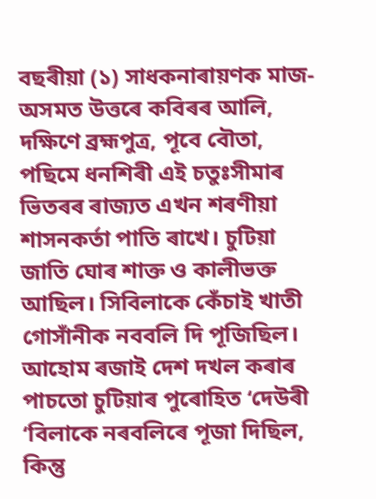বছৰীয়া (১) সাধকনাৰায়ণক মাজ-অসমত উত্তৰে কবিৰৰ আলি, দক্ষিণে ব্রহ্মপুত্র, পূবে বৌতা, পছিমে ধনশিৰী এই চতুঃসীমাৰ ভিতৰৰ ৰাজ্যত এখন শৰণীয়া শাসনকর্তা পাতি ৰাখে। চুটিয়া জাতি ঘোৰ শাক্ত ও কালীভক্ত আছিল। সিবিলাকে কেঁচাই খাতী গোসাঁনীক নববলি দি পূজিছিল। আহোম ৰজাই দেশ দখল কৰাৰ পাচতো চুটিয়াৰ পুৰোহিত ‘দেউৰী ‘বিলাকে নৰবলিৰে পূজা দিছিল, কিন্তু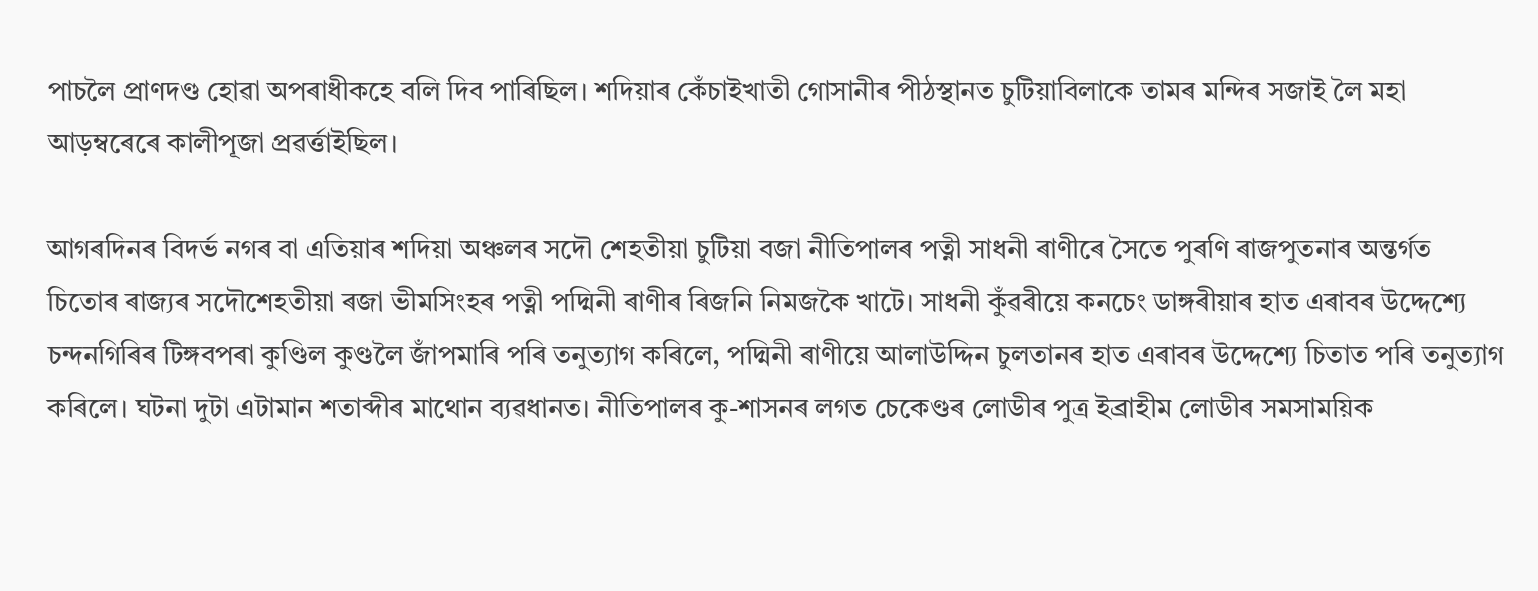পাচলৈ প্রাণদণ্ড হোৱা অপৰাধীকহে বলি দিব পাৰিছিল। শদিয়াৰ কেঁচাইখাতী গোসানীৰ পীঠস্থানত চুটিয়াবিলাকে তামৰ মন্দিৰ সজাই লৈ মহা আড়ম্বৰেৰে কালীপূজা প্ৰৱৰ্ত্তাইছিল।

আগৰদিনৰ বিদর্ভ নগৰ বা এতিয়াৰ শদিয়া অঞ্চলৰ সদৌ শেহতীয়া চুটিয়া বজা নীতিপালৰ পত্নী সাধনী ৰাণীৰে সৈতে পুৰণি ৰাজপুতনাৰ অন্তৰ্গত চিতোৰ ৰাজ্যৰ সদৌশেহতীয়া ৰজা ভীমসিংহৰ পত্নী পদ্মিনী ৰাণীৰ ৰিজনি নিমজকৈ খাটে। সাধনী কুঁৱৰীয়ে কনচেং ডাঙ্গৰীয়াৰ হাত এৰাবৰ উদ্দেশ্যে চন্দনগিৰিৰ টিঙ্গবপৰা কুণ্ডিল কুণ্ডলৈ জাঁপমাৰি পৰি তনুত্যাগ কৰিলে, পদ্মিনী ৰাণীয়ে আলাউদ্দিন চুলতানৰ হাত এৰাবৰ উদ্দেশ্যে চিতাত পৰি তনুত্যাগ কৰিলে। ঘটনা দুটা এটামান শতাব্দীৰ মাথোন ব্যৱধানত। নীতিপালৰ কু-শাসনৰ লগত চেকেণ্ডৰ লোডীৰ পুত্র ইব্রাহীম লোডীৰ সমসাময়িক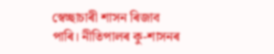স্বেচ্ছাচাৰী শাসন ৰিজাব পাৰি। নীতিপালৰ কু-শাসনৰ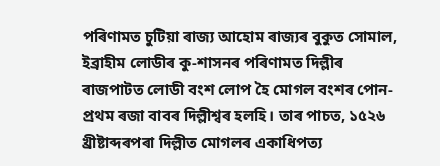পৰিণামত চুটিয়া ৰাজ্য আহোম ৰাজ্যৰ বুকুত সোমাল, ইব্রাহীম লোডীৰ কু-শাসনৰ পৰিণামত দিল্লীৰ ৰাজপাটত লোডী বংশ লোপ হৈ মোগল বংশৰ পোন-প্ৰথম ৰজা বাবৰ দিল্লীশ্বৰ হলহি। তাৰ পাচত, ১৫২৬ খ্ৰীষ্টাব্দৰপৰা দিল্লীত মোগলৰ একাধিপত্য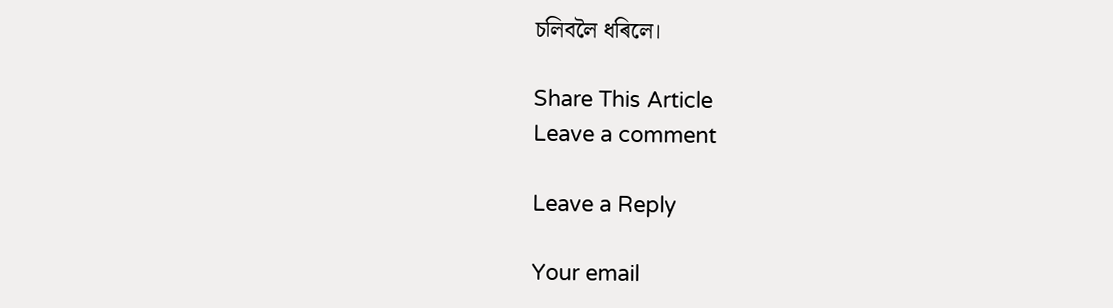চলিবলৈ ধৰিলে।

Share This Article
Leave a comment

Leave a Reply

Your email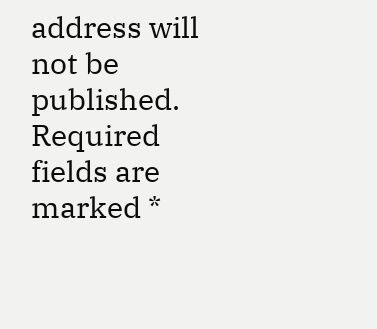address will not be published. Required fields are marked *